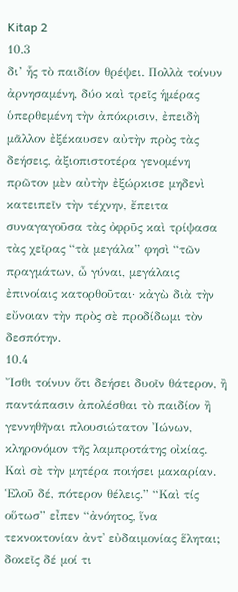Kitap 2
10.3
δι’ ἧς τὸ παιδίον θρέψει. Πολλὰ τοίνυν ἀρνησαμένη, δύο καὶ τρεῖς ἡμέρας ὑπερθεμένη τὴν ἀπόκρισιν, ἐπειδὴ μᾶλλον ἐξέκαυσεν αὐτὴν πρὸς τὰς δεήσεις, ἀξιοπιστοτέρα γενομένη πρῶτον μὲν αὐτὴν ἐξώρκισε μηδενὶ κατειπεῖν τὴν τέχνην, ἔπειτα συναγαγοῦσα τὰς ὀφρῦς καὶ τρίψασα τὰς χεῖρας “τὰ μεγάλα” φησὶ “τῶν πραγμάτων, ὦ γύναι, μεγάλαις ἐπινοίαις κατορθοῦται· κἀγὼ διὰ τὴν εὔνοιαν τὴν πρὸς σὲ προδίδωμι τὸν δεσπότην.
10.4
Ἴσθι τοίνυν ὅτι δεήσει δυοῖν θάτερον, ἢ παντάπασιν ἀπολέσθαι τὸ παιδίον ἢ γεννηθῆναι πλουσιώτατον Ἰώνων, κληρονόμον τῆς λαμπροτάτης οἰκίας. Καὶ σὲ τὴν μητέρα ποιήσει μακαρίαν. Ἑλοῦ δέ, πότερον θέλεις.” “Καὶ τίς οὕτωσ” εἶπεν “ἀνόητος, ἵνα τεκνοκτονίαν ἀντ̓ εὐδαιμονίας ἕληται; δοκεῖς δέ μοί τι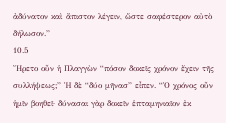ἀδύνατον καὶ ἄπιστον λέγειν, ὥστε σαφέστερον αὐτὸ δήλωσον.”
10.5
Ἤρετο οὖν ἡ Πλαγγὼν “πόσον δοκεῖς χρόνον ἔχειν τῆς συλλήψεως;” Ἡ δὲ “δύο μῆνασ” εἶπεν. “Ὁ χρόνος οὖν ἡμῖν βοηθεῖ· δύνασαι γὰρ δοκεῖν ἑπταμηνιαῖον ἐκ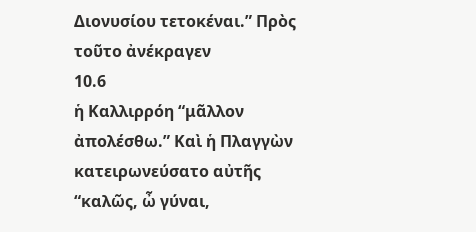Διονυσίου τετοκέναι.” Πρὸς τοῦτο ἀνέκραγεν
10.6
ἡ Καλλιρρόη “μᾶλλον ἀπολέσθω.” Καὶ ἡ Πλαγγὼν κατειρωνεύσατο αὐτῆς “καλῶς, ὦ γύναι,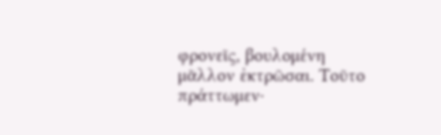φρονεῖς, βουλομένη μᾶλλον ἐκτρῶσαι. Τοῦτο πράττωμεν·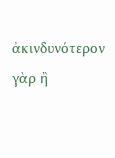ἀκινδυνότερον γὰρ ἢ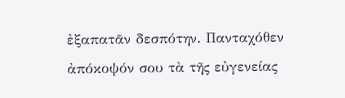ἐξαπατᾶν δεσπότην. Πανταχόθεν ἀπόκοψόν σου τὰ τῆς εὐγενείας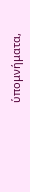ὑπομνήματα,